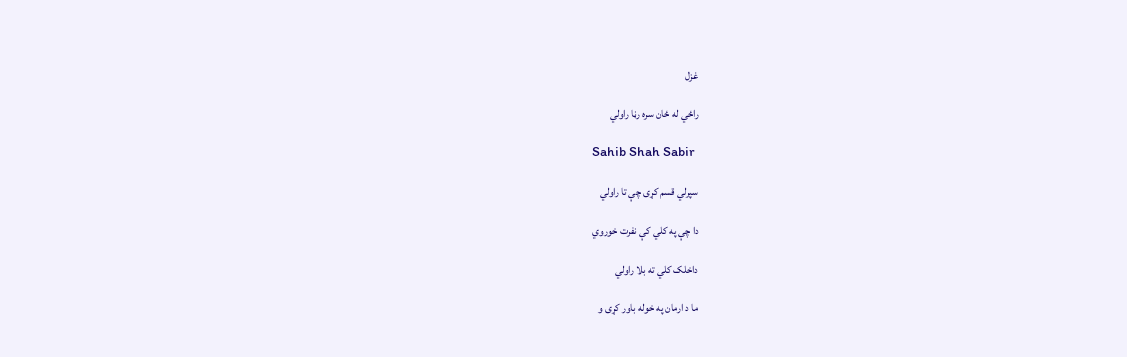غزل

راځي له ځان سره رڼا راولي

Sahib Shah Sabir

سپرلي قسم کړى چې تا راولي

دا چې په کلي کې نفرت خوروي

داخلک کلي ته بلا راولي

ما د ارمان په خوله باور کړى و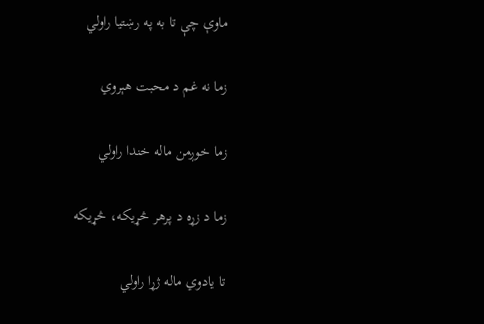ماوې چې تا به په رښتيا راولي

زما نه غم د محبت هېروي

زما خوږمن ماله خندا راولي

زما د زړه د پرهر څړيکه، څړيکه

تا يادوي ماله ژړا راولي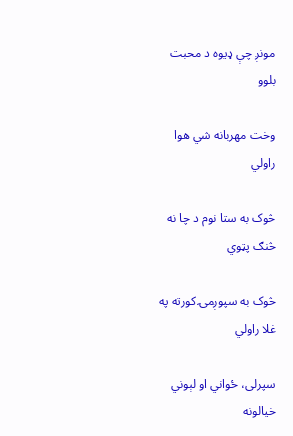مونږ چې ډيوه د محبت بلوو

وخت مهربانه شي هوا راولي

څوک به ستا نوم د چا نه څنګ پټوي

څوک به سپوږمۍ کورته په غلا راولي

سپرلى، ځواني او لېوني خيالونه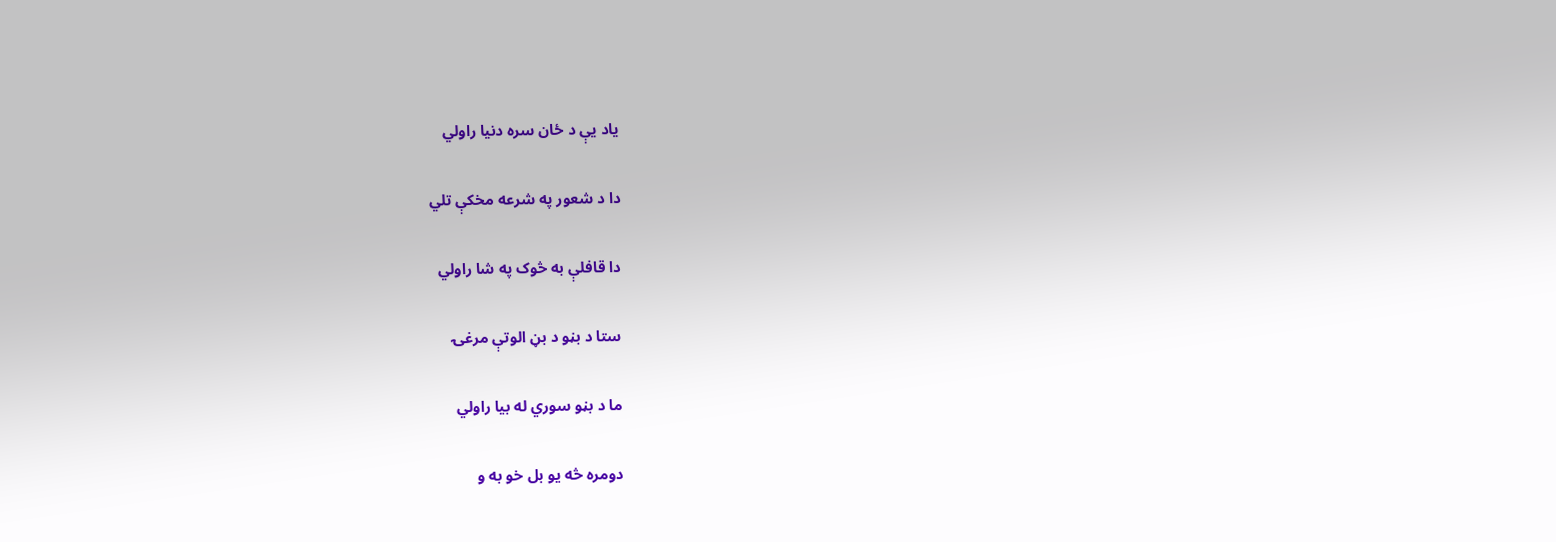ياد يې د ځان سره دنيا راولي

دا د شعور په شرعه مخکې تلي

دا قافلې به څوک په شا راولي

ستا د بڼو د بڼ الوتې مرغۍ

ما د بڼو سوري له بيا راولي

دومره څه يو بل خو به و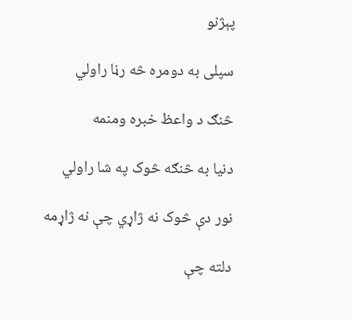پېژنو

سپلى به دومره څه رڼا راولي

څنګ د واعظ خبره ومنمه

دنيا به څنګه څوک په شا راولي

نور دې څوک نه ژاړي چې نه ژاړمه

دلته چې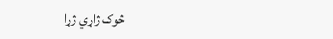څوک ژاړي ژړا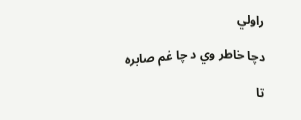راولي

دچا خاطر وي د چا غم صابره

تا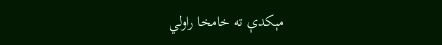مېکدې ته خامخا راولي